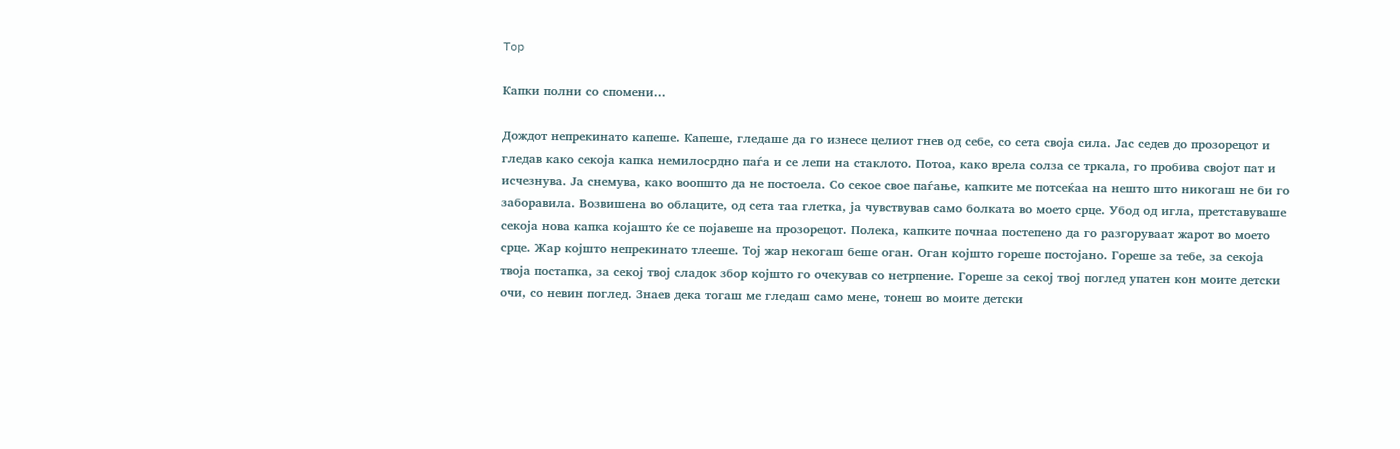Top

Капки полни со спомени…

Дождот непрекинато капеше. Капеше, гледаше да го изнесе целиот гнев од себе, со сета своја сила. Јас седев до прозорецот и гледав како секоја капка немилосрдно паѓа и се лепи на стаклото. Потоа, како врела солза се тркала, го пробива својот пат и исчезнува. Ја снемува, како воопшто да не постоела. Со секое свое паѓање, капките ме потсеќаа на нешто што никогаш не би го заборавила. Возвишена во облаците, од сета таа глетка, ја чувствував само болката во моето срце. Убод од игла, претставуваше секоја нова капка којашто ќе се појавеше на прозорецот. Полека, капките почнаа постепено да го разгоруваат жарот во моето срце. Жар којшто непрекинато тлееше. Тој жар некогаш беше оган. Оган којшто гореше постојано. Гореше за тебе, за секоја твоја постапка, за секој твој сладок збор којшто го очекував со нетрпение. Гореше за секој твој поглед упатен кон моите детски очи, со невин поглед. Знаев дека тогаш ме гледаш само мене, тонеш во моите детски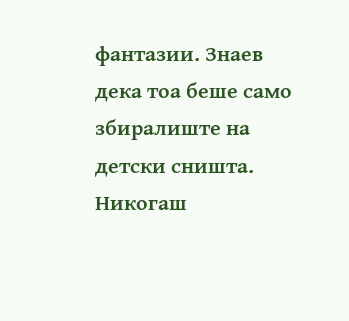фантазии. Знаев дека тоа беше само збиралиште на детски сништа. Никогаш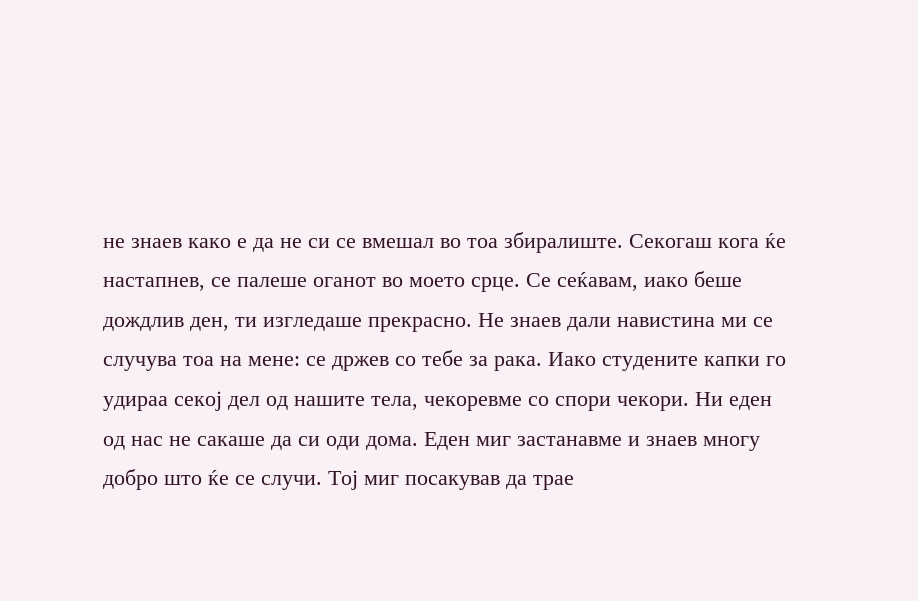не знаев како е да не си се вмешал во тоа збиралиште. Секогаш кога ќе настапнев, се палеше оганот во моето срце. Се сеќавам, иако беше дождлив ден, ти изгледаше прекрасно. Не знаев дали навистина ми се случува тоа на мене: се држев со тебе за рака. Иако студените капки го удираа секој дел од нашите тела, чекоревме со спори чекори. Ни еден од нас не сакаше да си оди дома. Еден миг застанавме и знаев многу добро што ќе се случи. Тој миг посакував да трае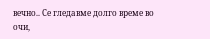вечно.. Се гледавме долго време во очи,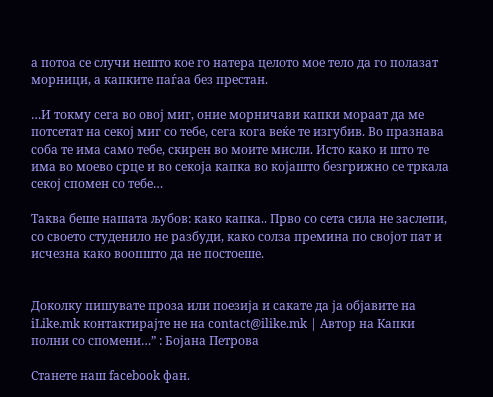а потоа се случи нешто кое го натера целото мое тело да го полазат морници, а капките паѓаа без престан.

…И токму сега во овој миг, оние морничави капки мораат да ме потсетат на секој миг со тебе, сега кога веќе те изгубив. Во празнава соба те има само тебе, скирен во моите мисли. Исто како и што те има во моево срце и во секоја капка во којашто безгрижно се тркала секој спомен со тебе…

Таква беше нашата љубов: како капка.. Прво со сета сила не заслепи, со своето студенило не разбуди, како солза премина по својот пат и исчезна како воопшто да не постоеше.


Доколку пишувате проза или поезија и сакате да ја објавите на iLike.mk контактирајте не на contact@ilike.mk | Автор на Капки полни со спомени…” : Бојана Петрова

Станете наш facebook фан.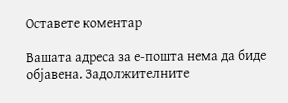Оставете коментар

Вашата адреса за е-пошта нема да биде објавена. Задолжителните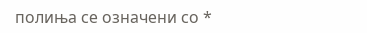полиња се означени со *